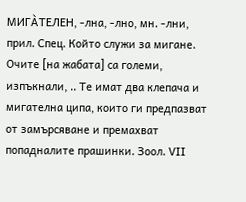МИГА̀ТЕЛЕН, -лна, -лно, мн. -лни, прил. Спец. Който служи за мигане. Очите [на жабата] са големи, изпъкнали, .. Те имат два клепача и мигателна ципа, които ги предпазват от замърсяване и премахват попадналите прашинки. Зоол. VII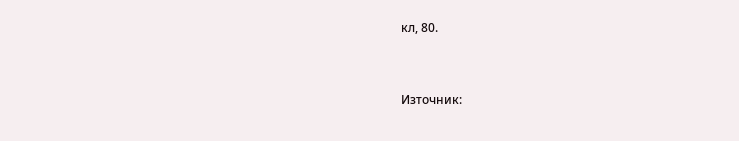кл, 80.


Източник: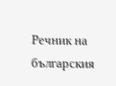Речник на българския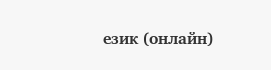език (онлайн)